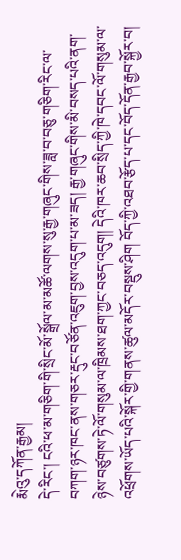རྨེའུ་དཀོན་རྒྱམ།
དེ་རིང་། ངའི་ཕ་མ་གཅིག་གི་སྲིང་མོ་སྒྲོལ་མ་མཚོ་ལགས་སུ་རྒྱ་གཞུང་གིས་ཟླ་བ་བཅུ་གཅིག་རིང་ལ་བཀག་ཉར་ཁང་ནས་གཅར་རྡུང་བཙོན་འཇུག་བྱས་འདུག་པ་མ་ཟད། རྒྱ་གཞུང་གིས་མི་བསད་པའི་ནག་ཉེས་བཙུགས་ཏེ་ལོ་གསུམ་ལ་ཁྲིམས་ཐག་ཀྱང་བཅད་འདུག། དེའི་ཁར་ཆབ་སྲིད་ཀྱི་ཁེ་དབང་ལོ་གསུམ་ལ་འཕྲོགས་ཡོད་པའི་སྐོར་གྱི་གནས་ཚུལ་མདོར་བསྡུས་ཤིག བོད་ཀྱི་འཐབ་རྩོད་པ་དང་བོད་དོན་རྒྱབ་སྐྱོར་བ།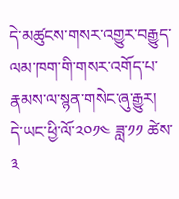དེ་མཚུངས་གསར་འགྱུར་བརྒྱུད་ལམ་ཁག་གི་གསར་འགོད་པ་རྣམས་ལ་སྙན་གསེང་ཞུ་རྒྱུར།
དེ་ཡང་ཕྱི་ལོ་༢༠༡༤ ཟླ་༡༡ ཚེས་༣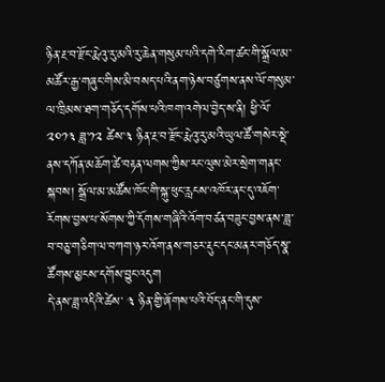ཉིན་རྔ་བ་རྫོང་རྨེའུ་རུ་མའི་རུ་ཆེན་གསུམ་པའི་དགེ་རིག་ཚང་གི་སྒྲོལ་མ་མཚོར་རྒྱ་གཞུང་གིས་མི་བསད་པའི་ནག་ཉེས་བཙུགས་ནས་ལོ་གསུམ་ལ་ཁྲིམས་ཐག་གཅོད་དགོས་པའི་ཁག་འགེལ་བྱེད་ས་ནི། ཕྱི་ལོ་༢༠༡༣ ཟླ་༡༢ ཚེས་༣ ཉིན་རྔ་བ་རྫོང་རྨེའུ་རུ་མའི་ཡུལ་ཚོ་གསེར་སྡེ་ནས་དཀོན་མཆོག་ཚེ་བརྟན་ལགས་ཀྱིས་རང་ལུས་མེར་སྲེག་གནང་སྐབས། སྒྲོལ་མ་མཚོས་ཁོང་གི་སྐུ་ཕུང་རླངས་འཁོར་ནང་དུ་འཇོག་རོགས་བྱས་པ་སོགས་ཀྱི་དོགས་གཞིའི་འོག་བཙན་བཟུང་བྱས་ནས་ཟླ་བ་བཅུ་གཅིག་ལ་བཀག་ཉར་འོག་ནས་གཅར་རྡུང་དང་མནར་གཅོད་སྣ་ཚོགས་མྱངས་དགོས་བྱུང་འདུག
དེ་ནས་ཟླ་འདིའི་ཚེས་ ༣ ཉིན་གྱི་ཞོགས་པའི་བོད་ནང་གི་དུས་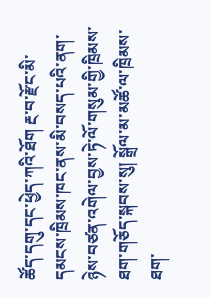ཚོད་དགུ་དང་ཕྱེད་ཀའི་ཐོག རྔ་བ་རྫོང་མི་དམངས་ཁྲིམས་ཁང་ནས་མི་བསད་པའི་ནག་ཉེས་བཙན་འགེལ་བྱས་ཏེ་ལོ་གསུམ་གྱི་ཁྲིམས་ཐག་གཅོད་སྐབས་སུ། སྒྲོལ་མ་མཚོ་ལ་ཁྲིམས་ཐག་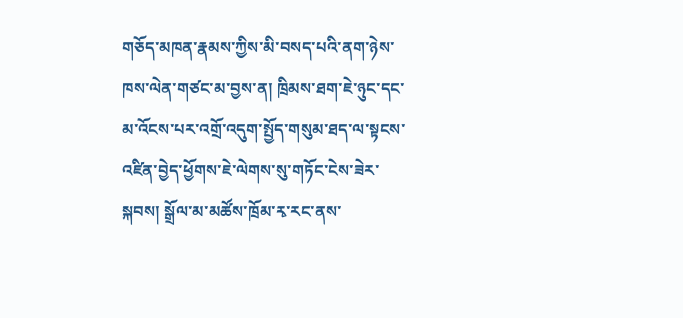གཅོད་མཁན་རྣམས་ཀྱིས་མི་བསད་པའི་ནག་ཉེས་ཁས་ལེན་གཙང་མ་བྱས་ན། ཁྲིམས་ཐག་ཇེ་ཉུང་དང་མ་འོངས་པར་འགྲོ་འདུག་སྤྱོད་གསུམ་ཐད་ལ་སྟངས་འཛིན་བྱེད་ཕྱོགས་ཇེ་ལེགས་སུ་གཏོང་ངེས་ཟེར་སྐབས། སྒྲོལ་མ་མཚོས་ཁྲོམ་རྭ་རང་ནས་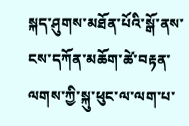སྐད་ཤུགས་མཐོན་པོའི་སྒོ་ནས་ངས་དཀོན་མཆོག་ཚེ་བརྟན་ལགས་ཀྱི་སྐུ་ཕུང་ལ་ལག་པ་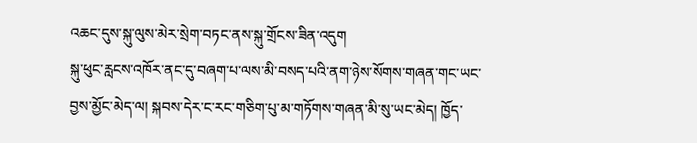འཆང་དུས་སྐུ་ལུས་མེར་སྲེག་བཏང་ནས་སྐུ་གྲོངས་ཟིན་འདུག
སྐུ་ཕུང་རླངས་འཁོར་ནང་དུ་བཞག་པ་ལས་མི་བསད་པའི་ནག་ཉེས་སོགས་གཞན་གང་ཡང་བྱས་མྱོང་མེད་ལ། སྐབས་དེར་ང་རང་གཅིག་པུ་མ་གཏོགས་གཞན་མི་སུ་ཡང་མེད། ཁྱོད་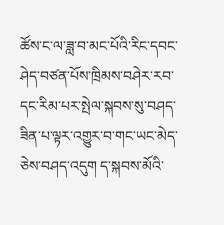ཚོས་ང་ལ་ཟླ་བ་མང་པོའི་རིང་དབང་ཤེད་བཙན་པོས་ཁྲིམས་བཤེར་རབ་དང་རིམ་པར་སྤེལ་སྐབས་སུ་བཤད་ཟིན་པ་ལྟར་འགྱུར་བ་གང་ཡང་མེད་ཅེས་བཤད་འདུག ད་སྐབས་མོའི་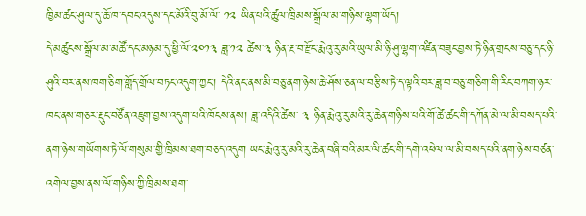ཁྱིམ་ཚང་ཤུལ་དུ་ཆོ་ཁ་དབང་འདུས་དང་མོའི་བུ་མོ་ལོ་ ༡༢ ཡིན་པའི་ཚུལ་ཁྲིམས་སྒྲོལ་མ་གཉིས་ལྷག་ཡོད།
དེ་མཚུངས་སྒྲོལ་མ་མཚོ་དང་མཉམ་དུ་ཕྱི་ལོ་༢༠༡༣ ཟླ་༡༢ ཚེས་༣ ཉིན་རྔ་བ་རྫོང་རྨེའུ་རུ་མའི་ཡུལ་མི་ཉི་ཤུ་ལྷག་འཛིན་བཟུང་བྱས་ཏེ་ཉིན་གྲངས་བཅུ་དང་ཉི་ཤུའི་བར་ནས་ཁག་ཅིག་གློད་གྲོལ་བཏང་འདུག་ཀྱང་། དེའི་ནང་ནས་མི་བཅུ་ནག་ཉེས་ཆེ་ཤོས་ཅན་ལ་བརྩིས་ཏེ་ད་ལྟའི་བར་ཟླ་བ་བཅུ་གཅིག་གི་རིང་བཀག་ཉར་ཁང་ནས་གཅར་རྡུང་བཙོན་འཇུག་བྱས་འདུག་པའི་ཁོངས་ནས། ཟླ་འདིའི་ཚེས་ ༣ ཉིན་རྨེའུ་རུ་མའི་རུ་ཆེན་གཉིས་པའི་གོ་ཚེ་ཚང་གི་དཀོན་མེ་ལ་མི་བསད་པའི་ནག་ཉེས་གཡོགས་ཏེ་ལོ་གསུམ་གྱི་ཁྲིམས་ཐག་བཅད་འདུག ཡང་རྨེའུ་རུ་མའི་རུ་ཆེན་བཞི་བའི་མར་ལི་ཚང་གི་དགེ་འཕེལ་ལ་མི་བསད་པའི་ནག་ཉེས་བཙན་འགེལ་བྱས་ནས་ལོ་གཉིས་ཀྱི་ཁྲིམས་ཐག་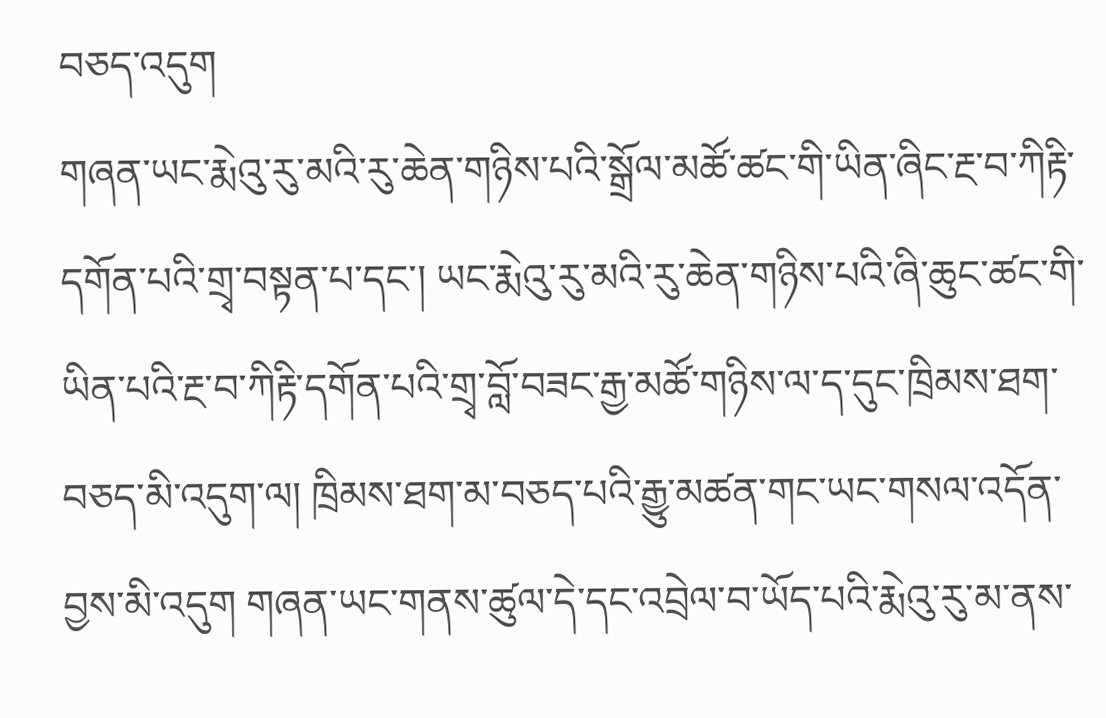བཅད་འདུག
གཞན་ཡང་རྨེའུ་རུ་མའི་རུ་ཆེན་གཉིས་པའི་སྒྲོལ་མཚོ་ཚང་གི་ཡིན་ཞིང་རྔ་བ་ཀིརྟི་དགོན་པའི་གྲྭ་བསྟན་པ་དང་། ཡང་རྨེའུ་རུ་མའི་རུ་ཆེན་གཉིས་པའི་ཞི་ཆུང་ཚང་གི་ཡིན་པའི་རྔ་བ་ཀིརྟི་དགོན་པའི་གྲྭ་བློ་བཟང་རྒྱ་མཚོ་གཉིས་ལ་ད་དུང་ཁྲིམས་ཐག་བཅད་མི་འདུག་ལ། ཁྲིམས་ཐག་མ་བཅད་པའི་རྒྱུ་མཚན་གང་ཡང་གསལ་འདོན་བྱས་མི་འདུག གཞན་ཡང་གནས་ཚུལ་དེ་དང་འབྲེལ་བ་ཡོད་པའི་རྨེའུ་རུ་མ་ནས་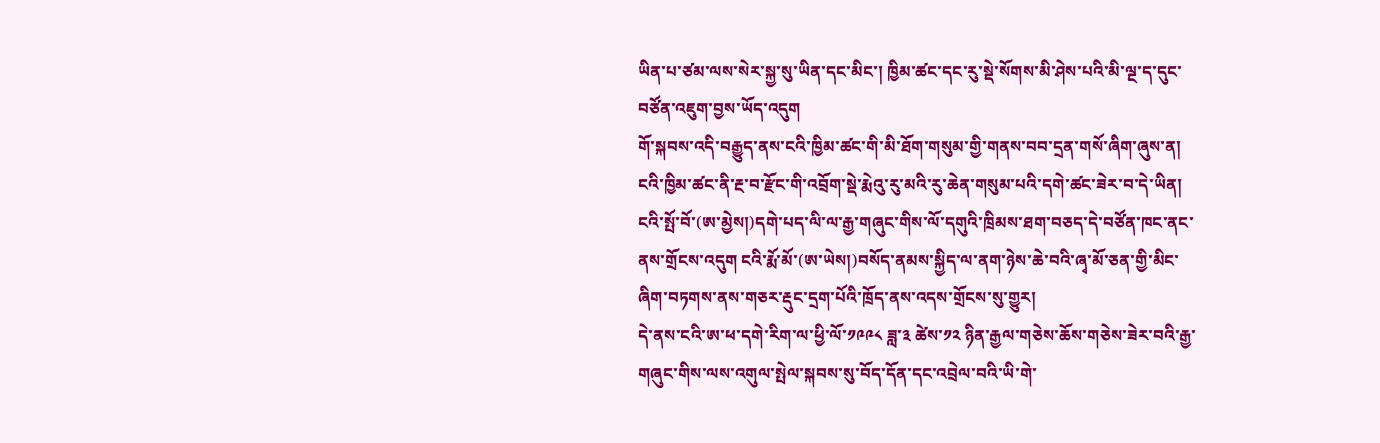ཡིན་པ་ཙམ་ལས་སེར་སྐྱ་སུ་ཡིན་དང་མིང་། ཁྱིམ་ཚང་དང་རུ་སྡེ་སོགས་མི་ཤེས་པའི་མི་ལྔ་ད་དུང་བཙོན་འཇུག་བྱས་ཡོད་འདུག
གོ་སྐབས་འདི་བརྒྱུད་ནས་ངའི་ཁྱིམ་ཚང་གི་མི་ཐོག་གསུམ་གྱི་གནས་བབ་དྲན་གསོ་ཞིག་ཞུས་ན། ངའི་ཁྱིམ་ཚང་ནི་རྔ་བ་རྫོང་གི་འབྲོག་སྡེ་རྨེའུ་རུ་མའི་རུ་ཆེན་གསུམ་པའི་དགེ་ཚང་ཟེར་བ་དེ་ཡིན། ངའི་སྤོ་བོ་(ཨ་མྱེས།)དགེ་པད་ལི་ལ་རྒྱ་གཞུང་གིས་ལོ་དགུའི་ཁྲིམས་ཐག་བཅད་དེ་བཙོན་ཁང་ནང་ནས་གྲོངས་འདུག ངའི་རྨོ་མོ་(ཨ་ཡེས།)བསོད་ནམས་སྐྱིད་ལ་ནག་ཉེས་ཆེ་བའི་ཞྭ་མོ་ཅན་གྱི་མིང་ཞིག་བཏགས་ནས་གཅར་རྡུང་དྲག་པོའི་ཁྲོད་ནས་འདས་གྲོངས་སུ་གྱུར།
དེ་ནས་ངའི་ཨ་ཕ་དགེ་རིག་ལ་ཕྱི་ལོ་༡༩༩༨ ཟླ་༣ ཚེས་༡༢ ཉིན་རྒྱལ་གཅེས་ཆོས་གཅེས་ཟེར་བའི་རྒྱ་གཞུང་གིས་ལས་འགུལ་སྤེལ་སྐབས་སུ་བོད་དོན་དང་འབྲེལ་བའི་ཡི་གེ་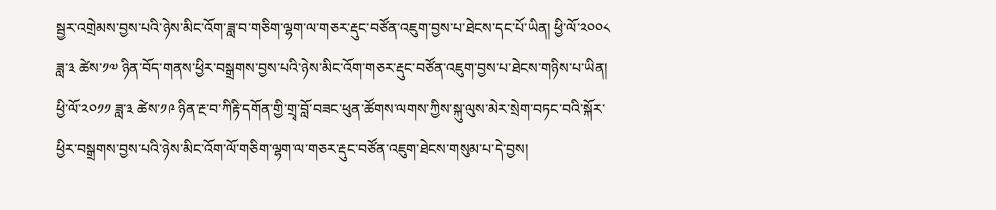སྦྱར་འགྲེམས་བྱས་པའི་ཉེས་མིང་འོག་ཟླ་བ་གཅིག་ལྷག་ལ་གཅར་རྡུང་བཙོན་འཇུག་བྱས་པ་ཐེངས་དང་པོ་ཡིན། ཕྱི་ལོ་༢༠༠༨ ཟླ་༣ ཚེས་༡༧ ཉིན་བོད་གནས་ཕྱིར་བསྒྲགས་བྱས་པའི་ཉེས་མིང་འོག་གཅར་རྡུང་བཙོན་འཇུག་བྱས་པ་ཐེངས་གཉིས་པ་ཡིན། ཕྱི་ལོ་༢༠༡༡ ཟླ་༣ ཚེས་༡༩ ཉིན་རྔ་བ་ཀིརྟི་དགོན་གྱི་གྲྭ་བློ་བཟང་ཕུན་ཚོགས་ལགས་ཀྱིས་སྐུ་ལུས་མེར་སྲེག་བཏང་བའི་སྐོར་ཕྱིར་བསྒྲགས་བྱས་པའི་ཉེས་མིང་འོག་ལོ་གཅིག་ལྷག་ལ་གཅར་རྡུང་བཙོན་འཇུག་ཐེངས་གསུམ་པ་དེ་བྱས།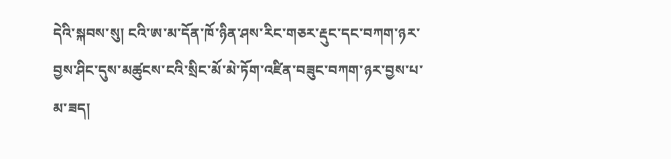དེའི་སྐབས་སུ། ངའི་ཨ་མ་དོན་ཁོ་ཉིན་ཤས་རིང་གཅར་རྡུང་དང་བཀག་ཉར་བྱས་ཤིང་དུས་མཚུངས་ངའི་སྲིང་མོ་མེ་ཏོག་འཛིན་བཟུང་བཀག་ཉར་བྱས་པ་མ་ཟད།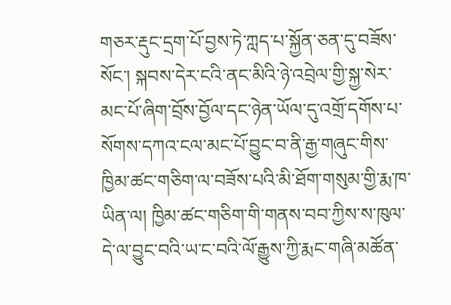གཅར་རྡུང་དྲག་པོ་བྱས་ཏེ་ཀླད་པ་སྐྱོན་ཅན་དུ་བཟོས་སོང་། སྐབས་དེར་ངའི་ནང་མིའི་ཉེ་འབྲེལ་གྱི་སྐྱ་སེར་མང་པོ་ཞིག་བྲོས་བྱོལ་དང་ཉེན་ཡོལ་དུ་འགྲོ་དགོས་པ་སོགས་དཀའ་ངལ་མང་པོ་བྱུང་བ་ནི་རྒྱ་གཞུང་གིས་ཁྱིམ་ཚང་གཅིག་ལ་བཟོས་པའི་མི་ཐོག་གསུམ་གྱི་རྨ་ཁ་ཡིན་ལ། ཁྱིམ་ཚང་གཅིག་གི་གནས་བབ་ཀྱིས་ས་ཁུལ་དེ་ལ་བྱུང་བའི་ཡ་ང་བའི་ལོ་རྒྱུས་ཀྱི་རྨང་གཞི་མཚོན་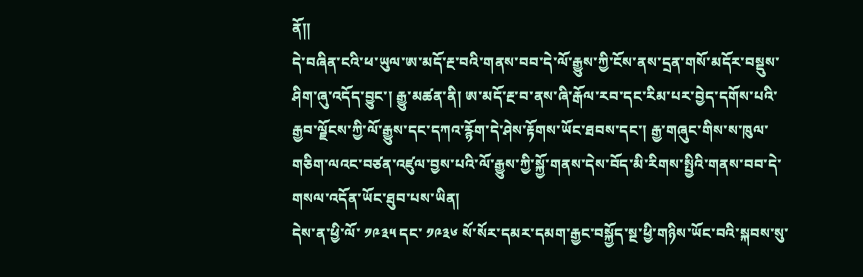ནོ།།
དེ་བཞིན་ངའི་ཕ་ཡུལ་ཨ་མདོ་རྔ་བའི་གནས་བབ་དེ་ལོ་རྒྱུས་ཀྱི་ངོས་ནས་དྲན་གསོ་མདོར་བསྡུས་ཤིག་ཞུ་འདོད་བྱུང་། རྒྱུ་མཚན་ནི། ཨ་མདོ་རྔ་བ་ནས་ཞི་རྒོལ་རབ་དང་རིམ་པར་བྱེད་དགོས་པའི་རྒྱབ་ལྗོངས་ཀྱི་ལོ་རྒྱུས་དང་དཀའ་རྙོག་དེ་ཤེས་རྟོགས་ཡོང་ཐབས་དང་། རྒྱ་གཞུང་གིས་ས་ཁུལ་གཅིག་ལའང་བཙན་འཛུལ་བྱས་པའི་ལོ་རྒྱུས་ཀྱི་སྐྱོ་གནས་དེས་བོད་མི་རིགས་སྤྱིའི་གནས་བབ་དེ་གསལ་འདོན་ཡོང་ཐུབ་པས་ཡིན།
དེས་ན་ཕྱི་ལོ་ ༡༩༣༥ དང་ ༡༩༣༦ སོ་སོར་དམར་དམག་རྒྱང་བསྐྱོད་སྔ་ཕྱི་གཉིས་ཡོང་བའི་སྐབས་སུ་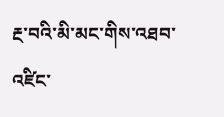རྔ་བའི་མི་མང་གིས་འཐབ་འཛིང་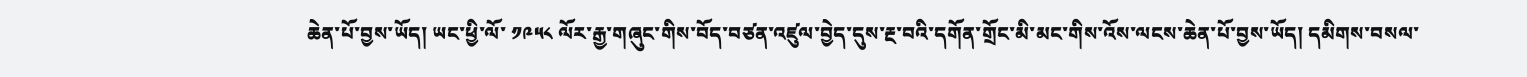ཆེན་པོ་བྱས་ཡོད། ཡང་ཕྱི་ལོ་ ༡༩༥༨ ལོར་རྒྱ་གཞུང་གིས་བོད་བཙན་འཛུལ་བྱེད་དུས་རྔ་བའི་དགོན་གྲོང་མི་མང་གིས་འོས་ལངས་ཆེན་པོ་བྱས་ཡོད། དམིགས་བསལ་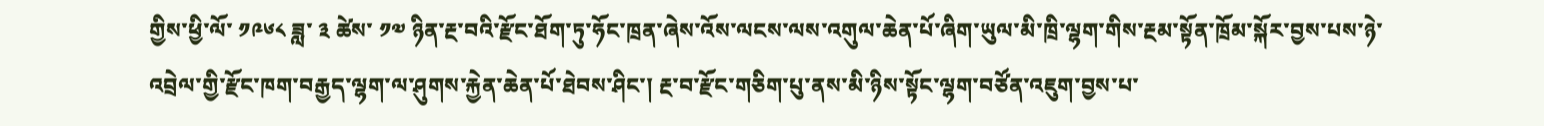གྱིས་ཕྱི་ལོ་ ༡༩༦༨ ཟླ་ ༣ ཚེས་ ༡༧ ཉིན་རྔ་བའི་རྫོང་ཐོག་ཏུ་ཧོང་ཁྲན་ཞེས་འོས་ལངས་ལས་འགུལ་ཆེན་པོ་ཞིག་ཡུལ་མི་ཁྲི་ལྷག་གིས་རྔམ་སྟོན་ཁྲོམ་སྐོར་བྱས་པས་ཉེ་འབྲེལ་གྱི་རྫོང་ཁག་བརྒྱད་ལྷག་ལ་ཤུགས་རྐྱེན་ཆེན་པོ་ཐེབས་ཤིང་། རྔ་བ་རྫོང་གཅིག་པུ་ནས་མི་ཉིས་སྟོང་ལྷག་བཙོན་འཇུག་བྱས་པ་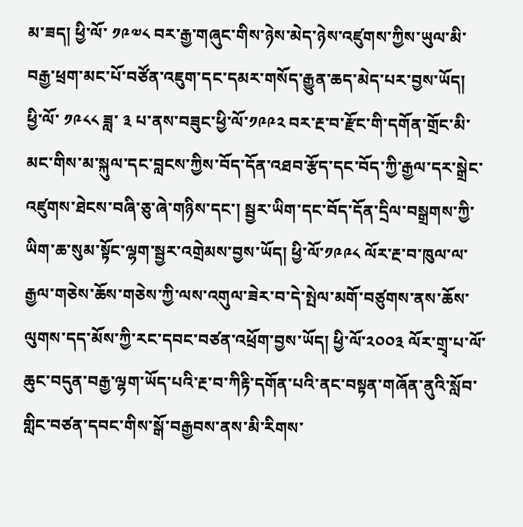མ་ཟད། ཕྱི་ལོ་ ༡༩༧༨ བར་རྒྱ་གཞུང་གིས་ཉེས་མེད་ཉེས་འཛུགས་ཀྱིས་ཡུལ་མི་བརྒྱ་ཕྲག་མང་པོ་བཙོན་འཇུག་དང་དམར་གསོད་རྒྱུན་ཆད་མེད་པར་བྱས་ཡོད།
ཕྱི་ལོ་ ༡༩༨༨ ཟླ་ ༣ པ་ནས་བཟུང་ཕྱི་ལོ་༡༩༩༢ བར་རྔ་བ་རྫོང་གི་དགོན་གྲོང་མི་མང་གིས་མ་སྐུལ་དང་བླངས་ཀྱིས་བོད་དོན་འཐབ་རྩོད་དང་བོད་ཀྱི་རྒྱལ་དར་སྒྲེང་འཛུགས་ཐེངས་བཞི་ཅུ་ཞེ་གཉིས་དང་། སྦྱར་ཡིག་དང་བོད་དོན་དྲིལ་བསྒྲགས་ཀྱི་ཡིག་ཆ་སུམ་སྟོང་ལྷག་སྦྱར་འགྲེམས་བྱས་ཡོད། ཕྱི་ལོ་༡༩༩༨ ལོར་རྔ་བ་ཁུལ་ལ་རྒྱལ་གཅེས་ཆོས་གཅེས་ཀྱི་ལས་འགུལ་ཟེར་བ་དེ་སྤེལ་མགོ་བཙུགས་ནས་ཆོས་ལུགས་དད་མོས་ཀྱི་རང་དབང་བཙན་འཕྲོག་བྱས་ཡོད། ཕྱི་ལོ་༢༠༠༣ ལོར་གྲྭ་པ་ལོ་ཆུང་བདུན་བརྒྱ་ལྷག་ཡོད་པའི་རྔ་བ་ཀིརྟི་དགོན་པའི་ནང་བསྟན་གཞོན་ནུའི་སློབ་གླིང་བཙན་དབང་གིས་སྒོ་བརྒྱབས་ནས་མི་རིགས་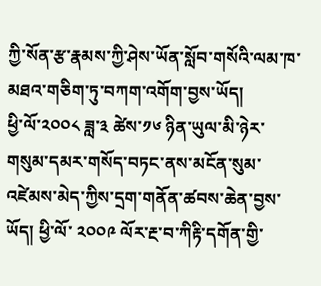ཀྱི་སོན་རྩ་རྣམས་ཀྱི་ཤེས་ཡོན་སློབ་གསོའི་ལམ་ཁ་མཐའ་གཅིག་ཏུ་བཀག་འགོག་བྱས་ཡོད།
ཕྱི་ལོ་༢༠༠༨ ཟླ་༣ ཚེས་༡༦ ཉིན་ཡུལ་མི་ཉེར་གསུམ་དམར་གསོད་བཏང་ནས་མངོན་སུམ་འཛེམས་མེད་ཀྱིས་དྲག་གནོན་ཚབས་ཆེན་བྱས་ཡོད། ཕྱི་ལོ་ ༢༠༠༩ ལོར་རྔ་བ་ཀིརྟི་དགོན་གྱི་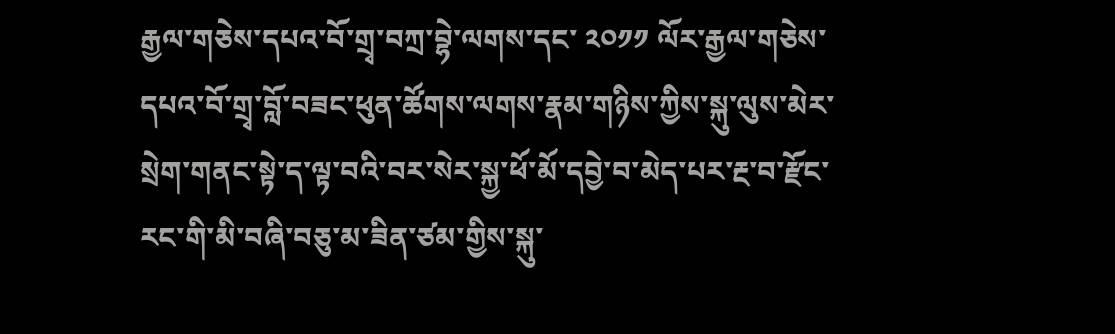རྒྱལ་གཅེས་དཔའ་བོ་གྲྭ་བཀྲ་བྷེ་ལགས་དང་ ༢༠༡༡ ལོར་རྒྱལ་གཅེས་དཔའ་བོ་གྲྭ་བློ་བཟང་ཕུན་ཚོགས་ལགས་རྣམ་གཉིས་ཀྱིས་སྐུ་ལུས་མེར་སྲེག་གནང་སྟེ་ད་ལྟ་བའི་བར་སེར་སྐྱ་ཕོ་མོ་དབྱེ་བ་མེད་པར་རྔ་བ་རྫོང་རང་གི་མི་བཞི་བཅུ་མ་ཟིན་ཙམ་གྱིས་སྐུ་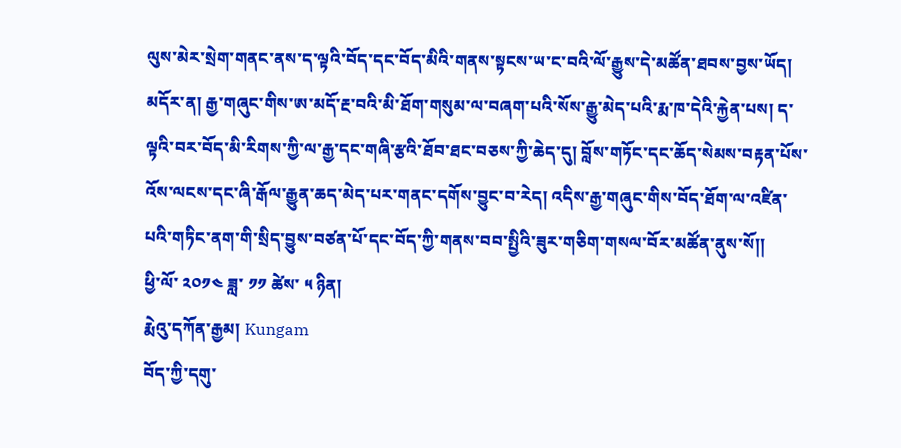ལུས་མེར་སྲེག་གནང་ནས་ད་ལྟའི་བོད་དང་བོད་མིའི་གནས་སྟངས་ཡ་ང་བའི་ལོ་རྒྱུས་དེ་མཚོན་ཐབས་བྱས་ཡོད།
མདོར་ན། རྒྱ་གཞུང་གིས་ཨ་མདོ་རྔ་བའི་མི་ཐོག་གསུམ་ལ་བཞག་པའི་སོས་རྒྱུ་མེད་པའི་རྨ་ཁ་དེའི་རྐྱེན་པས། ད་ལྟའི་བར་བོད་མི་རིགས་ཀྱི་ལ་རྒྱ་དང་གཞི་རྩའི་ཐོབ་ཐང་བཅས་ཀྱི་ཆེད་དུ། བློས་གཏོང་དང་ཆོད་སེམས་བརྟན་པོས་འོས་ལངས་དང་ཞི་རྒོལ་རྒྱུན་ཆད་མེད་པར་གནང་དགོས་བྱུང་བ་རེད། འདིས་རྒྱ་གཞུང་གིས་བོད་ཐོག་ལ་འཛིན་པའི་གཏིང་ནག་གི་སྲིད་བྱུས་བཙན་པོ་དང་བོད་ཀྱི་གནས་བབ་སྤྱིའི་ཟུར་གཅིག་གསལ་བོར་མཚོན་ནུས་སོ།།
ཕྱི་ལོ་ ༢༠༡༤ ཟླ་ ༡༡ ཚེས་ ༥ ཉིན།
རྨེའུ་དཀོན་རྒྱམ། Kungam
བོད་ཀྱི་དགུ་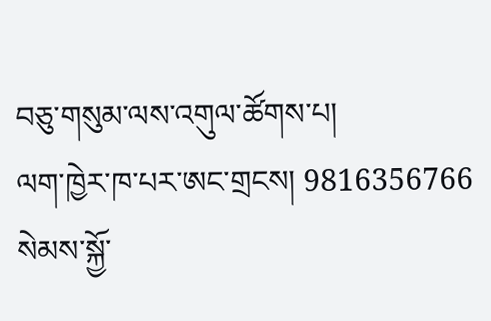བཅུ་གསུམ་ལས་འགུལ་ཚོགས་པ།
ལག་ཁྱེར་ཁ་པར་ཨང་གྲངས། 9816356766
སེམས་སྐྱོ་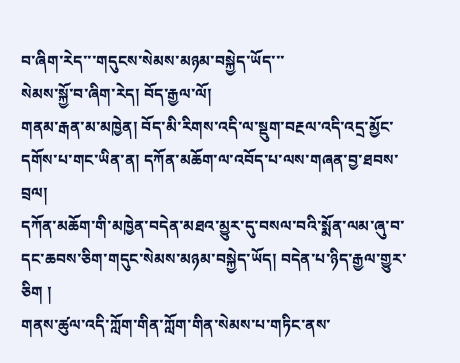བ་ཞིག་རེད་་་གདུངས་སེམས་མཉམ་བསྐྱེད་ཡོད་་་
སེམས་སྐྱོ་བ་ཞིག་རེད། བོད་རྒྱལ་ལོ།
གནམ་རྒན་མ་མཁྱེན། བོད་མི་རིགས་འདི་ལ་སྡུག་བརྔལ་འདི་འདྲ་མྱོང་དགོས་པ་གང་ཡིན་ན། དཀོན་མཆོག་ལ་འབོད་པ་ལས་གཞན་བྱ་ཐབས་བྲལ།
དཀོན་མཆོག་གི་མཁྱེན་བདེན་མཐའ་མྱུར་དུ་བསལ་བའི་སྨོན་ལམ་ཞུ་བ་དང་ཆབས་ཅིག་གདུང་སེམས་མཉམ་བསྐྱེད་ཡོད། བདེན་པ་ཉིད་རྒྱལ་གྱུར་ཅིག །
གནས་ཚུལ་འདི་ཀློག་གིན་ཀློག་གིན་སེམས་པ་གཏིང་ནས་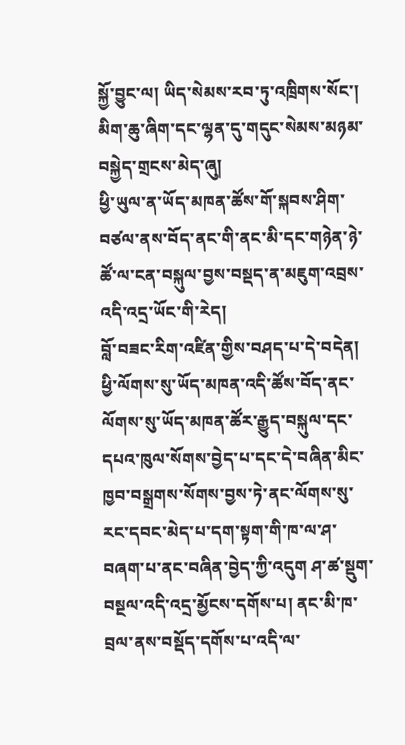སྐྱོ་བྱུང་ལ། ཡིད་སེམས་རབ་ཏུ་འཁྲིགས་སོང་། མིག་ཆུ་ཞིག་དང་ལྷན་དུ་གདུང་སེམས་མཉམ་བསྐྱེད་གྲངས་མེད་ཞུ།
ཕྱི་ཡུལ་ན་ཡོད་མཁན་ཚོས་གོ་སྐབས་ཤིག་བཙལ་ནས་བོད་ནང་གི་ནང་མི་དང་གཉེན་ཉེ་ཚོ་ལ་ངན་བསྐུལ་བྱས་བསྡད་ན་མཇུག་འབྲས་འདི་འདྲ་ཡོང་གི་རེད།
བློ་བཟང་རིག་འཛིན་གྱིས་བཤད་པ་དེ་བདེན། ཕྱི་ལོགས་སུ་ཡོད་མཁན་འདི་ཚོས་བོད་ནང་ལོགས་སུ་ཡོད་མཁན་ཚོར་རྒྱུད་བསྐུལ་དང་དཔའ་ཁུལ་སོགས་བྱེད་པ་དང་དེ་བཞིན་མིང་ཁྱབ་བསྒྲགས་སོགས་བྱས་ཏེ་ནང་ལོགས་སུ་རང་དབང་མེད་པ་དག་སྟག་གི་ཁ་ལ་ཤ་བཞག་པ་ནང་བཞིན་བྱེད་ཀྱི་འདུག ཤ་ཚ་སྡུག་བསྔལ་འདི་འདྲ་མྱོངས་དགོས་པ། ནང་མི་ཁ་བྲལ་ནས་བསྡོད་དགོས་པ་འདི་ལ་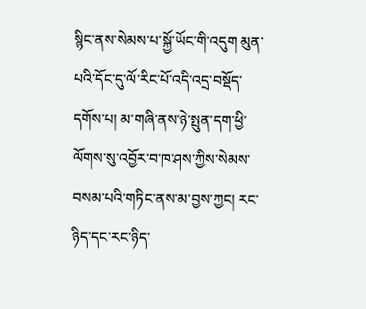སྙིང་ནས་སེམས་པ་སྐྱོ་ཡོང་གི་འདུག མུན་པའི་དོང་དུ་ལོ་རིང་པོ་འདི་འདྲ་བསྡོད་དགོས་པ། མ་གཞི་ནས་ཉེ་སྤུན་དག་ཕྱི་ལོགས་སུ་འབྱོར་བ་ཁ་ཤས་ཀྱིས་སེམས་བསམ་པའི་གཏིང་ནས་མ་བྱས་ཀྱང། རང་ཉིད་དང་རང་ཉིད་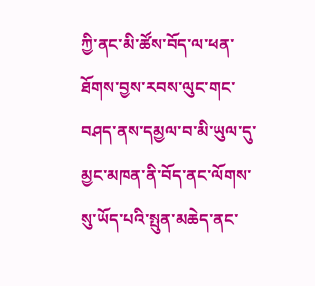ཀྱི་ནང་མི་ཚོས་བོད་ལ་ཕན་ཐོགས་བྱས་རབས་ལུང་གང་བཤད་ནས་དམྱལ་བ་མི་ཡུལ་དུ་མྱང་མཁན་ནི་བོད་ནང་ལོགས་སུ་ཡོད་པའི་སྤུན་མཆེད་ནང་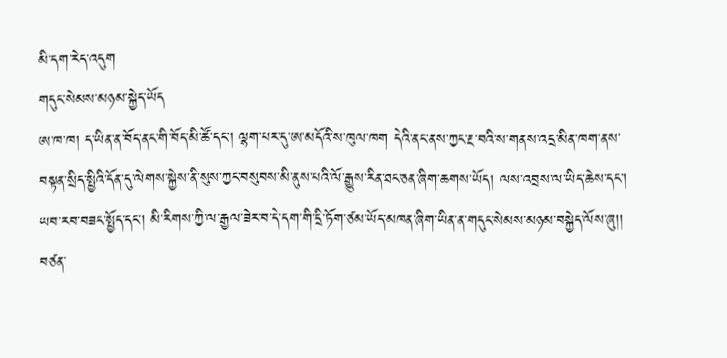མི་དག་རེད་འདུག
གདུང་སེམས་མཉམ་སྐྱེད་ཡོད
ཨ་ཁ་ཁ། ད་ཡིན་ན་བོད་ནང་གི་བོད་མི་ཚོ་དང་། ལྷག་པར་དུ་ཨ་མདོའི་ས་ཁུལ་ཁག དེའི་ནང་ནས་ཀྱང་རྔ་བའི་ས་གནས་འདྲ་མིན་ཁག་ནས་བསྟན་སྲིད་སྤྱིའི་དོན་དུ་ལེགས་སྐྱེས་ནི་སུས་ཀྱང་བསུབས་མི་ནུས་པའི་ལོ་རྒྱུས་རིན་ཐང་ཅན་ཞིག་ཆགས་ཡོད། ལས་འབྲས་ལ་ཡིད་ཆེས་དང་། ཡབ་རབ་བཟང་སྤྱོད་དང་། མི་རིགས་ཀྱི་ལ་རྒྱལ་ཟེར་བ་དེ་དག་གི་དྲི་ཏོག་ཙམ་ཡོད་མཁན་ཞིག་ཡིན་ན་གདུང་སེམས་མཉམ་བསྐྱེད་ལོས་ཞུ།།
བཙན་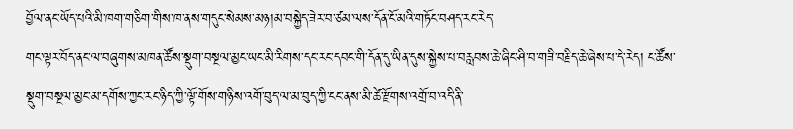བྱོལ་ནང་ཡོད་པའི་མི་ཁག་གཅིག་གིས་ཁ་ནས་གདུང་སེམས་མཉ།མ་བསྐྱེད་ཟེར་བ་ཙམ་ལས་དོན་ངོ་མའི་གཏོང་བཤད་རང་རེད་
གང་ལྟར་བོད་ནང་ལ་བཞུགས་མཁན་ཚོས་སྡུག་བསྔལ་མྱང་ཡང་མི་རིགས་དང་རང་དབང་གི་དོན་དུ་ཡིན་དུས་སྐྱེས་པ་བརླབས་ཆེ་ཞིང་ཤི་བ་གཟི་བརྗིད་ཆེ་ཞེས་པ་དེ་རེད། ང་ཚོས་སྡུག་བསྔལ་མྱང་མ་དགོས་ཀྱང་རང་ཉིད་ཀྱི་ལྟོ་གོས་གཉིས་འགོ་བུད་ལ་མ་བུད་ཀྱི་ངང་ནས་མི་ཚེ་རྫོགས་འགྲོ་བ་འདི་ནི་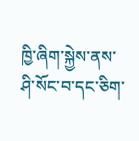ཁྱི་ཞིག་སྐྱེས་ནས་ཤི་སོང་བ་དང་ཅིག་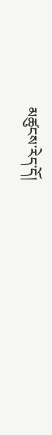མཚུངས་རེད་དོ།